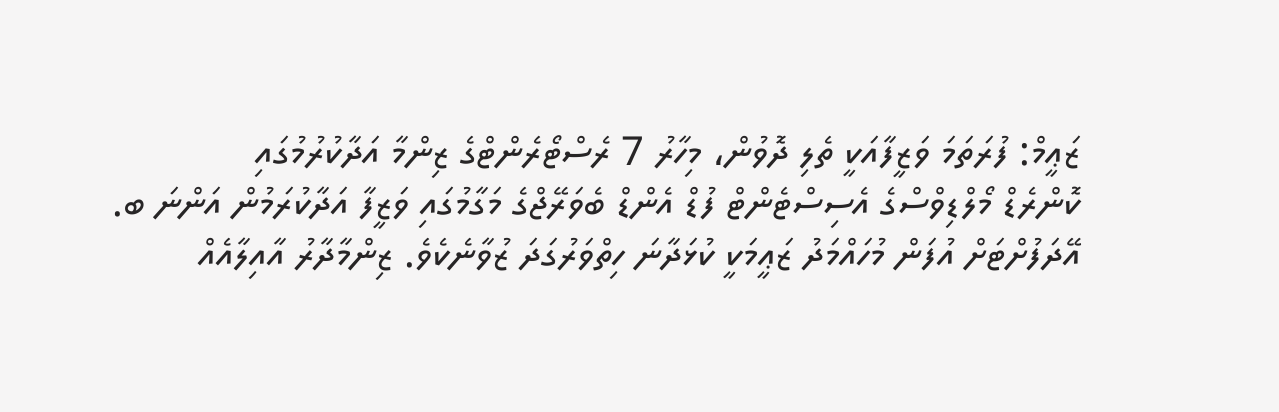ޒަޢީމް: ފުރަތަމަ ވަޒީފާއަކީ ތެލި ދޮވުން، މިހާރު 7 ރެސްޓޯރެންޓްގެ ޒިންމާ އަދާކުރުމުގައި
ކޮންރެޑް މޯލްޑިވްސްގެ އެސިސްޓެންޓް ފުޑް އެންޑް ބެވަރޭޖްގެ މަގާމުގައި ވަޒީފާ އަދާކުރަމުން އަންނަ ބ. އޭދަފުށްޓަށް އުފަން މުހައްމަދު ޒަޢީމަކީ ކުޅަދާނަ ހިތްވަރުގަދަ ޒުވާނެކެވެ. ޒިންމާދާރު އާއިލާއެއް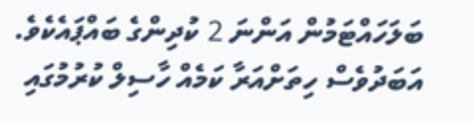ބަލަހައްޓަމުން އަންނަ 2 ކުދިންގެ ބައްޕައެކެވެ. އަބަދުވެސް ހިތަށްއަރާ ކަމެއް ހާސިލް ކުރުމުގައި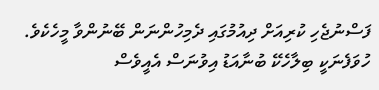ފަސްނުޖެހި ކުރިއަށް ދިއުމުގައި ދެމިހުންނަން ބޭނުންވާ މީހެކެވެ. ހުވަފެނަކީ ބިލާހެކޭ ބުނާއަޑު އިވުނަސް އެއީވެސް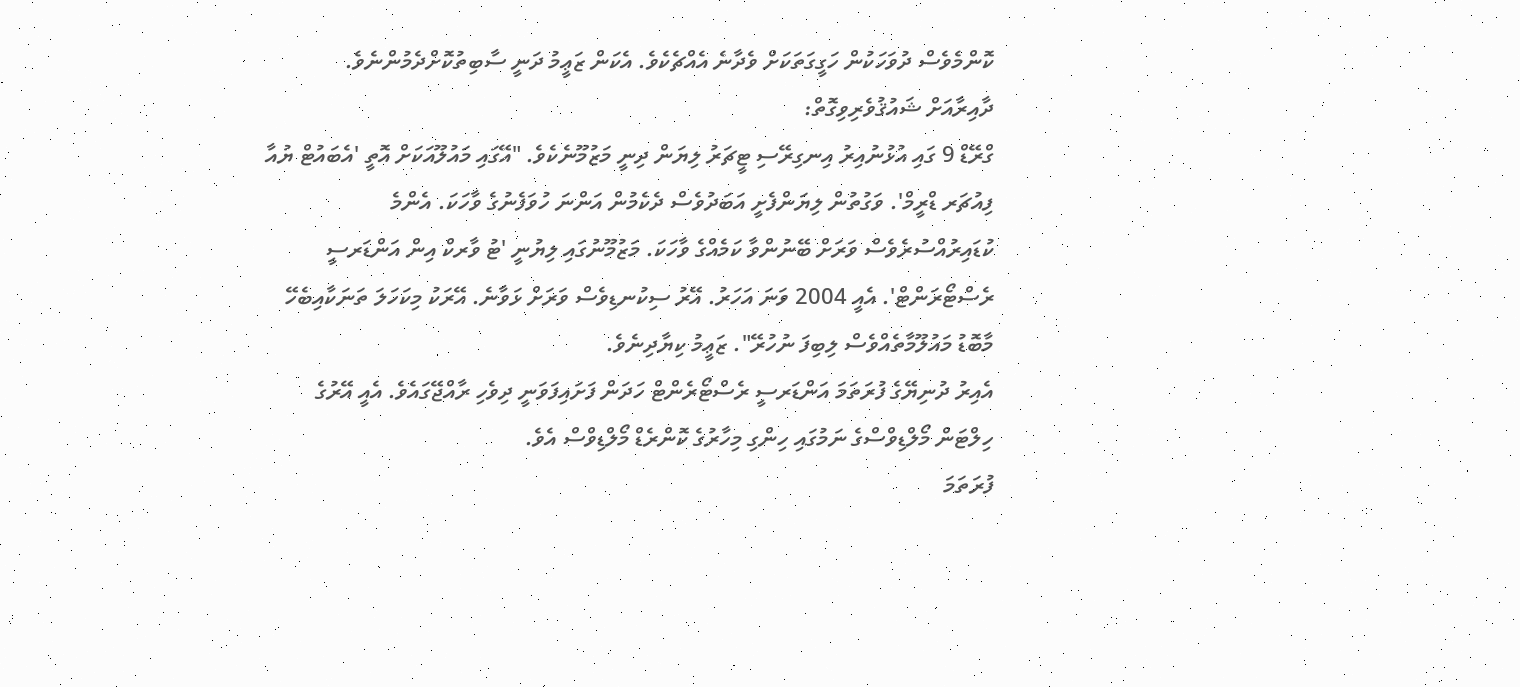ކޮންމެވެސް ދުވަހަކުން ހަގީގަތަކަށް ވެދާނެ އެއްޗެކެވެ. އެކަން ޒަޢީމު ދަނީ ސާބިތުކޮށްދެމުންނެވެ.
ދާއިރާއަށް ޝައުޤުވެރިވިގޮތް:
ގްރޭޑް 9 ގައި އުޅުނުއިރު އިނގިރޭސި ޓީޗަރު ލިޔަން ދިނީ މަޒުމޫނެކެވެ. "އޭގައި މައުލޫއަކަށް އޮތީ 'އެބައުޓް ޔުއާ ފިއުޗަރ ޑްރީމް'. ވަގުތުން ލިޔަންފެށީ އަބަދުވެސް ދެކެމުން އަންނަ ހުވަފެނުގެ ވާހަކަ. އެންމެ ކުޑައިރުއްސުރެވެސް ވަރަށް ބޭނުންވާ ކަމެއްގެ ވާހަކަ. މަޒުމޫނުގައި ލިޔުނީ 'ޓު ވާރކް އިން އަންޑަރސީ ރެސްޓޯރަންޓް'. އެއީ 2004 ވަނަ އަހަރު. އޭރު ސިކުނޑިވެސް ވަރަށް ޅަވާނެ. އޭރަކު މިކަހަލަ ތަނަކާއިބެހޭ މާބޮޑު މައުލޫމާތެއްވެސް ލިބިފަ ނުހުރޭ". ޒަޢީމު ކިޔާދިނެވެ.
އެއިރު ދުނިޔޭގެ ފުރަތަމަ އަންޑަރސީ ރެސްޓޯރެންޓް ހަދަން ފަށައިފަވަނީ ދިވެހި ރާއްޖޭގައެވެ. އެއީ އޭރުގެ ހިލްޓަން މޯލްޑިވްސްގެ ނަމުގައި ހިންގި މިހާރުގެ ކޮންރެޑް މޯލްޑިވްސް އެވެ.
ފުރަތަމަ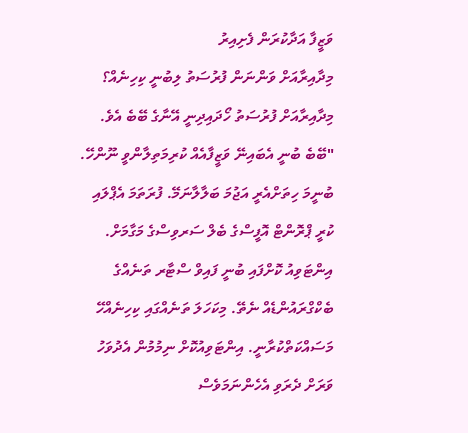ވަޒީފާ އަދާކުރަން ފެށިއިރު
މިދާއިރާއަށް ވަންނަން ފުރުސަތު ލިބުނީ ކިހިނެއް؟
މިދާއިރާއަށް ފުރުސަތު ހޯދައިދިނީ އޭނާގެ ބޭބެ އެވެ. "ބޭބެ ބުނީ އެބައިނޭ ވަޒީފާއެއް ކުރިމަތިލާންވީ ނޫންހޭ. ބުނީމަ ހިތަށްއެރީ އަޖުމަ ބަލާލާނަމޭ. ފުރަތަމަ އެޕްލައި ކުރީ ޕްރޮންޓް އޮފީސްގެ ބެލް ސަރވިސްގެ މަގާމަށް. އިންޓަވިއު ކޮށްފައި ބުނީ ފައިވް ސްޓާރ ތަނެއްގެ ބެކްގްރައުންޑެއް ނެތޭ. މިކަހަލަ ތަނެއްގައި ކިހިނެއްހޭ މަސައްކަތްކުރާނީ. އިންޓަވިއުކޮށް ނިމުމުން އެދުވަހު ވަރަށް ދެރަވި އެހެންނަމަވެސް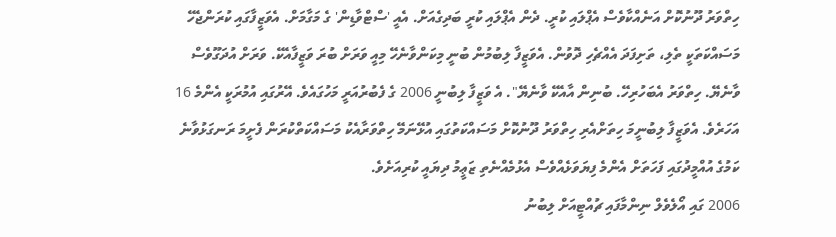ހިތްވަރު ދޫނުކޮށް އަނެއްކާވެސް އެޕްލައި ކުރީ. ދެން އެޕްލައި ކުރީ ބަދިގެއަށް. އެއީ 'ސްޓްވާޑިން' ގެ މަގާމަށް. އެވަޒީފާގައި ކުރަންޖެހޭ މަސައްކަތަކީ ތެލި، ތަށިފަދަ އެއްޗެހި ދޮވުން. އެވަޒީފާ ލިބުމުން ބުނީ މިކަންވާނެހޭ މިއީ ވަރަށް ބުރަ ވަޒީފާއެކޭ. ވަރަށް އުދަގޫވެސް ވާނެޔޭ. ހިތްވަރު އެބަހުރިހޭ. ބުނިން އާއެކޭ ވާނެޔޭ". އެ ވަޒީފާ ލިބުނީ 2006 ގެ ފެބުރުއަރީ މަހުގައެވެ. އޭރުގައި އުމުރަކީ އެންމެ 16 އަހަރެވެ. އެވަޒީފާ ލިބުނީމަ ހިތަށްއެރި ހިތްވަރު ދޫނުކޮށް މަސައްކަތުގައި އުޅޭނަމޭ ހިތްވަރާއެކު މަސައްކަތްކުރަން ފެށީމަ ރަނގަޅުވާނެ ކަމުގެ އުއްމީދުގައި ފަހަތަށް އެންމެ ފިޔަވަޅެއްވެސް އެޅުމެއްނެތި ޒަޢީމު ދިޔައީ ކުރިއަށެވެ.
2006 ގައި އޯލެވެލް ނިންމާފައި ޗުއްޓީއަށް ލިބުނު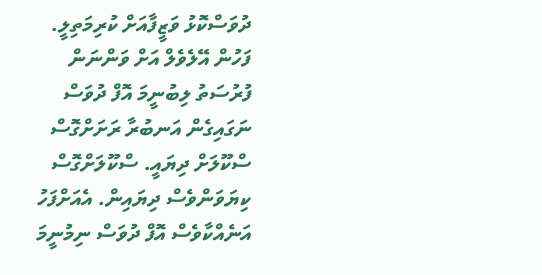ދުވަސްކޮޅު ވަޒީފާއަށް ކުރިމަތިލީ. ފަހުން އޭލެވެލް އަށް ވަންނަން ފުރުސަތު ލިބުނީމަ އޮފް ދުވަސް ނަގައިގެން އަނބުރާ ރަށަށްގޮސް ސްކޫލަށް ދިޔައީ. ސްކޫލަށްގޮސް ކިޔަވަންވެސް ދިޔައިން. އެއަށްފަހު އަނެއްކާވެސް އޮފް ދުވަސް ނިމުނީމަ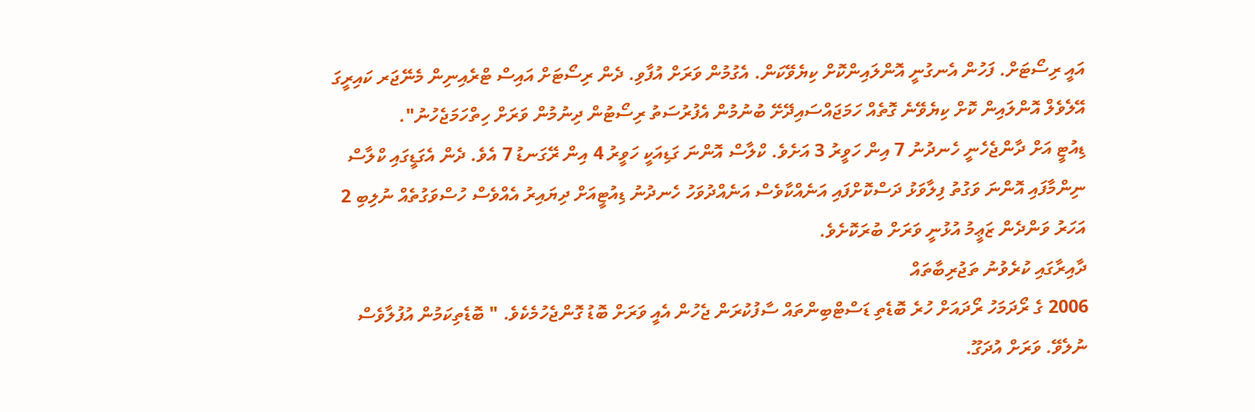އައީ ރިސޯޓަށް. ފަހުން އެނގުނީ އޮންލައިންކޮށް ކިޔެވޭކަން. އެގުމުން ވަރަށް އުފާވި. ދެން ރިސޯޓަށް އައިސް ޓްރެއިނިން މެނޭޖަރ ކައިރީގަ އޭލެވެލް އޮންލައިން ކޮށް ކިޔެވޭނެ ގޮތެއް ހަމަޖައްސައިދޭށޭ ބުނުމުން އެފުރުސަތު ރިސޯޓުން ދިނުމުން ވަރަށް ހިތްހަމަޖެހުނު".
ޑިއުޓީ އަށް ދާންޖެހެނީ ހެނދުނު 7 އިން ހަވީރު 3 އަށެވެ. ކްލާސް އޮންނަ ގަޑިއަކީ ހަވީރު 4 އިން ރޭގަނޑު 7 އެވެ. ދެން އެގަޑީގައި ކްލާސް ނިންމާފައި އޮންނަ ވަގުތު ފިލާވަޅު ދަސްކޮށްފައި އަނެއްކާވެސް އަނެއްދުވަހު ހެނދުނު ޑިއުޓީއަށް ދިޔައިރު އެއްވެސް ހުސްވަގުތެއް ނުލިބި 2 އަހަރު ވަންދެން ޒަޢީމު އުޅުނީ ވަރަށް ބުރަކޮށެވެ.
ދާއިރާގައި ކުރެވުނު ތަޖުރިބާތައް
2006 ގެ ރޯދަމަހު ރޯދައަށް ހުރެ ބޮޑެތި ޑަސްޓްބިންތައް ސާފުކުރަން ޖެހުން އެއީ ވަރަށް ބޮޑު ގޮންޖެހުމެކެވެ. " ބޮޑެތިކަމުން އުފުލާވެސް ނުލެވޭ. ވަރަށް އުދަގޫ.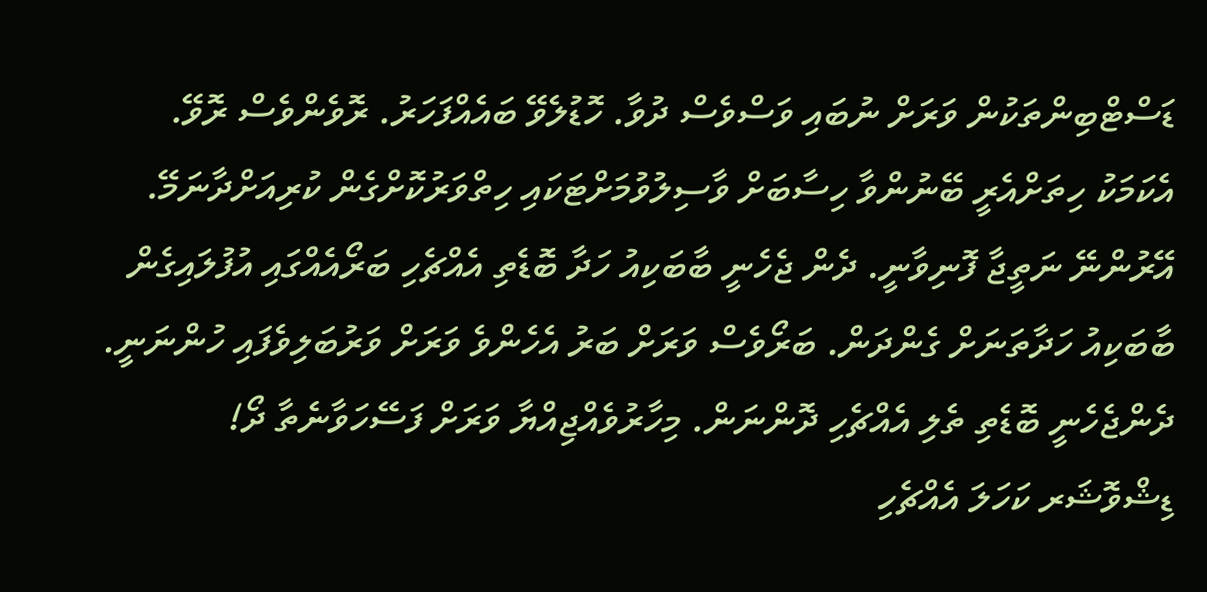ޑަސްޓްބިންތަކުން ވަރަށް ނުބައި ވަސްވެސް ދުވާ. ހޮޑުލެވޭ ބައެއްފަހަރު. ރޮވެންވެސް ރޮވޭ. އެކަމަކު ހިތަށްއެރީ ބޭނުންވާ ހިސާބަށް ވާސިލުވުމަށްޓަކައި ހިތްވަރުކޮށްގެން ކުރިއަށްދާނަމޭ. އޭރުންނޭ ނަތީޖާ ފޮނިވާނީ. ދެން ޖެހެނީ ބާބަކިއު ހަދާ ބޮޑެތި އެއްޗެހި ބަރޯއެއްގައި އުފުލައިގެން ބާބަކިއު ހަދާތަނަށް ގެންދަން. ބަރޯވެސް ވަރަށް ބަރު އެހެންވެ ވަރަށް ވަރުބަލިވެފައި ހުންނަނީ. ދެންޖެހެނީ ބޮޑެތި ތެލި އެއްޗެހި ދޮންނަން. މިހާރުވެއްޖިއްޔާ ވަރަށް ފަސޭހަވާނެތާ ދޯ! ޑިޝްވޮޝަރ ކަހަލަ އެއްޗެހި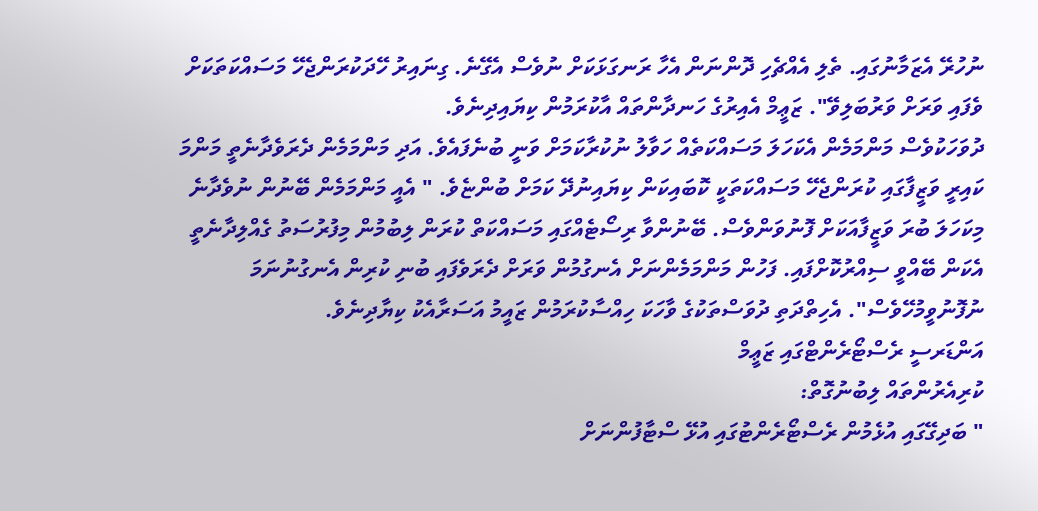ނުހުރޭ އެޒަމާނުގައި. ތެލި އެއްޗެހި ދޮންނަން އެހާ ރަނގަޅަކަށް ނުވެސް އެގޭނެ. ގިނައިރު ހޭދަކުރަންޖެހޭ މަސައްކަތަކަށް ވެފައި ވަރަށް ވަރުބަލިވޭ". ޒަޢީމް އެއިރުގެ ހަނދާންތައް އާކުރަމުން ކިޔައިދިނެވެ.
ދުވަހަކުވެސް މަންމަމެން އެކަހަލަ މަސައްކަތެއް ހަވާލު ނުކުރާކަމަށް ވަނީ ބުނެފައެވެ. އަދި މަންމަމެން ދެރަވެދާނެތީ މަންމަ ކައިރީ ވަޒީފާގައި ކުރަންޖެހޭ މަސައްކަތަކީ ކޮބައިކަން ކިޔައިނުދޭ ކަމަށް ބުންޏެވެ. " އެއީ މަންމަމެން ބޭނުން ނުވެދާނެ މިކަހަލަ ބުރަ ވަޒީފާއަކަށް ފޮނުވަންވެސް. ބޭނުންވާ ރިސޯޓެއްގައި މަސައްކަތް ކުރަން ލިބުމުން މިފުރުސަތު ގެއްލިދާނެތީ އެކަން ބޭއްވީ ސިއްރުކޮށްފައި. ފަހުން މަންމަމެންނަށް އެނގުމުން ވަރަށް ދެރަވެފައި ބުނި ކުރިން އެނގުނުނަމަ ނުފޮނުވީމުހޭވެސް". އެހިތްދަތި ދުވަސްތަކުގެ ވާހަކަ ހިއްސާކުރަމުން ޒައީމު އަސަރާއެކު ކިޔާދިނެވެ.
އަންޑަރސީ ރެސްޓޯރެންޓްގައި ޒަޢީމް
ކުރިއެރުންތައް ލިބުނުގޮތް:
" ބަދިގޭގައި އުޅެމުން ރެސްޓޯރެންޓުގައި އުޅޭ ސްޓާފުންނަށް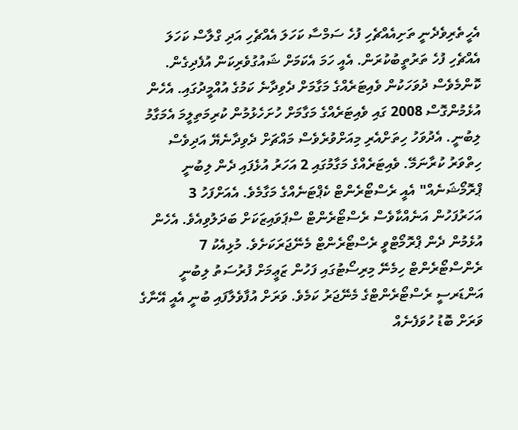އެހީތެރިވެދެނީ ތަށިއެއްޗެހި ފުހެ ސަމްސާ ކަހަލަ އެއްޗެހި އަދި ގްލާސް ކަހަލަ އެއްޗެހި ފުހެ ތަރުތީބުކުރަން. އެއީ ހަމަ އެކަމަށް ޝައުގުވެރިކަން އުފެދިގެން. ކޮންމެވެސް ދުވަހަކުން ވެއިޓަރެއްގެ މަގާމަށް ދެވިދާނެ ކަމުގެ އުއްމީދުގައި. އެހެން އުޅެމުންގޮސް 2008 ގައި ވެއިޓަރެއްގެ މަގާމަށް ހުށަހެޅުމުން ކުރިމަތިލީމަ އެމަގާމު ލިބުނީ. އެދުވަހު ހިތަށްއެރި މިއަށްވުރެވެސް މައްޗަށް ދެވިދާނެޔޭ އަދިވެސް ހިތްވަރު ކުރާނަމޭ. ވެއިޓަރެއްގެ މަގާމުގައި 2 އަހަރު އުޅެފައި ދެން ލިބުނީ ޕްރޮމޯޝަނެއް" އެއީ ރެސްޓޯރެންޓް ކެޕްޓަނެއްގެ މަގާމެވެ. އެއަށްފަހު 3 އަހަރުފަހުން އަނެއްކާވެސް ރެސްޓޯރެންޓް ސްޕަވައިޒަކަށް ބަދަލުވިއެވެ. އެހެން އުޅެމުން ދެން ޕްރޮމޯޓްވީ ރެސްޓޯރެންޓް މެނޭޖަރަކަށެވެ. މުޅިއެކު 7 ރެންސްޓޯރެންޓް ހިމެނޭ މިރިސޯޓުގައި ފަހުން ޒަޢީމަށް ފުރުސަތު ލިބުނީ އަންޑަރސީ ރެސްޓޯރެންޓްގެ މެނޭޖަރު ކަމެވެ. ވަރަށް އުފާވެލާފައި ބުނީ އެއީ އޭނާގެ ވަރަށް ބޮޑު ހުވަފެނެއް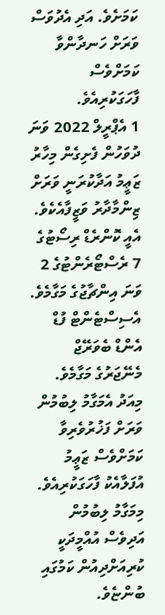ކަމަށެވެ. އަދި އެދުވަސް ވަރަށް ހަނދާންވާ ކަމަށްވެސް ފާހަގަކުރިއެވެ.
1 އެޕްރީލް 2022 ވަނަ ދުވަހުން ފެށިގެން މިހާރު ޒަޢީމު އަދާކުރަނީ ވަރަށް ޒިންމާދާރު ވަޒީފާއެކެވެ. އެއީ ކޮންރެޑް ރިސޯޓުގެ 7 ރެސްޓޯރެންޓުގެ 2 ވަނަ އިންޗާޖުގެ މަގާމެވެ. އެސިސްޓެންޓް ފުޑް އެންޑް ބެވަރޭޖް މެނޭޖަރުގެ މަގާމެވެ. މިއަދު އެމަގާމު ލިބުމުން ވަރަށް ފަޚުރުވެރިވާ ކަމަށްވެސް ޒަޢީމު އުފަލާއެކު ފާހަގަކުރިއެވެ. މިމަގާމު ލިބުމުން އަދިވެސް އުއްމީދަކީ ކުރިއަށްދިއުން ކަމުގައި ބުންޏެވެ.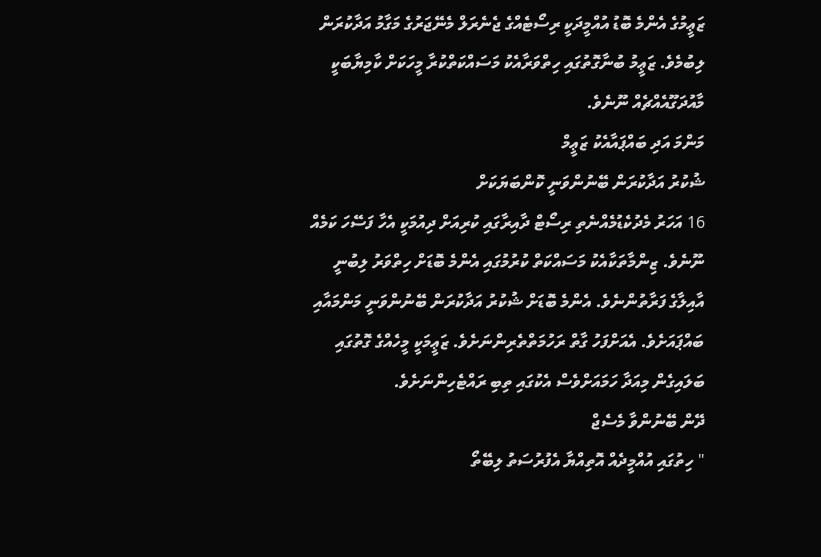ޒަޢީމުގެ އެންމެ ބޮޑު އުއްމީދަކީ ރިސޯޓެއްގެ ޖެނެރަލް މެނޭޖަރުގެ މަގާމު އަދާކުރަން ލިބުމެވެ. ޒަޢީމު ބުނާގޮތުގައި ހިތްވަރާއެކު މަސައްކަތްކުރާ މީހަކަށް ކާމިޔާބަކީ މާއުދަގޫއެއްޗެއް ނޫނެވެ.
މަންމަ އަދި ބައްޕައާއެކު ޒަޢީމް
ޝުކުރު އަދާކުރަން ބޭނުންވަނީ ކޮންބަޔަކަށް
16 އަހަރު މެދުކެޑުމެއްނެތި ރިސޯޓް ދާއިރާގައި ކުރިއަށް ދިއުމަކީ އެހާ ފަސޭހަ ކަމެއް ނޫނެވެ. ޒިންމާތަކާއެކު މަސައްކަތް ކުރުމުގައި އެންމެ ބޮޑަށް ހިތްވަރު ލިބުނީ އާއިލާގެ ފަރާތުންނެވެ. އެންމެ ބޮޑަށް ޝުކުރު އަދާކުރަން ބޭނުންވަނީ މަންމައާއި ބައްޕައަށެވެ. އެއަށްފަހު ގާތް ރަހުމަތްތެރިންނަށެވެ. ޒަޢީމަކީ މީހެއްގެ ގޮތުގައި ބަލައިގެން މިއަދާ ހަމައަށްވެސް އެކުގައި ތިބި ރައްޓެހިންނަށެވެ.
ދޭން ބޭނުންވާ މެސެޖް
" ހިތުގައި އުއްމީދެއް އޮތިއްޔާ އެފުރުސަތު ލިބޭތޯ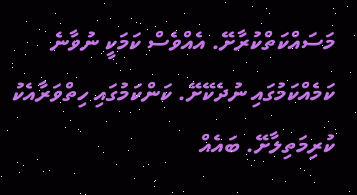މަސައްކަތްކުރާށޭ. އެއްވެސް ކަމަކީ ނުވާނެ ކަމެއްކަމުގައި ނުދެކޭށޭ. ކަންކަމުގައި ހިތްވަރާއެކު ކުރިމަތިލާށޭ. ބައެއް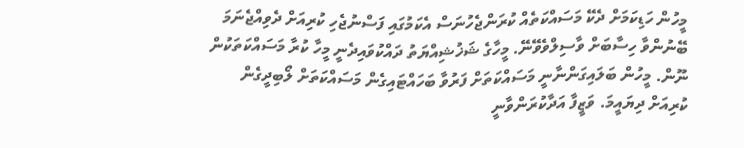މީހުން ހަޑިކަމަށް ދެކޭ މަސައްކަތެއް ކުރަންޖެހުނަސް އެކަމުގައި ފަސްނުޖެހި ކުރިއަށް ދެވިއްޖެނަމަ ބޭނުންވާ ހިސާބަށް ވާސިލްވެވޭނޭ. މީހާގެ ޝަޚުޝިއްޔަތު ދައްކުވައިދެނީ މީހާ ކުރާ މަސައްކަތަކުން ނޫން. މީހުން ބަލައިގަންނާނީ މަސައްކަތަށް ފަރުވާ ބަހައްޓައިގެން މަސައްކަތަށް ލޯބިދީގެން ކުރިއަށް ދިޔައީމަ. ވަޒީފާ އަދާކުރަންވާނީ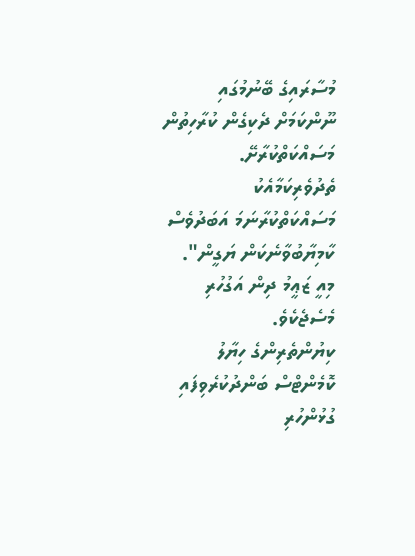މުސާރައިގެ ބޭނުމުގައި ނޫންކަމަށް ދެކިގެން ކުރާހިތުން މަސައްކަތްކުރާށޭ. ތެދުވެރިކަމާއެކު މަސައްކަތްކުރާނަމަ އަބަދުވެސް ކާމިޔާބުވާނެކަން ޔަގީން". މިއީ ޒަޢީމު ދިން އަގުހުރި މެސެޖެކެވެ.
ކިޔުންތެރިންގެ ހިޔާލު
ކޮމެންޓްސް ބަންދުކުރެވިފައި
ގުޅުންހުރި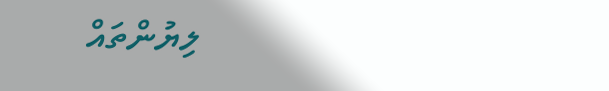ލިޔުންތައް